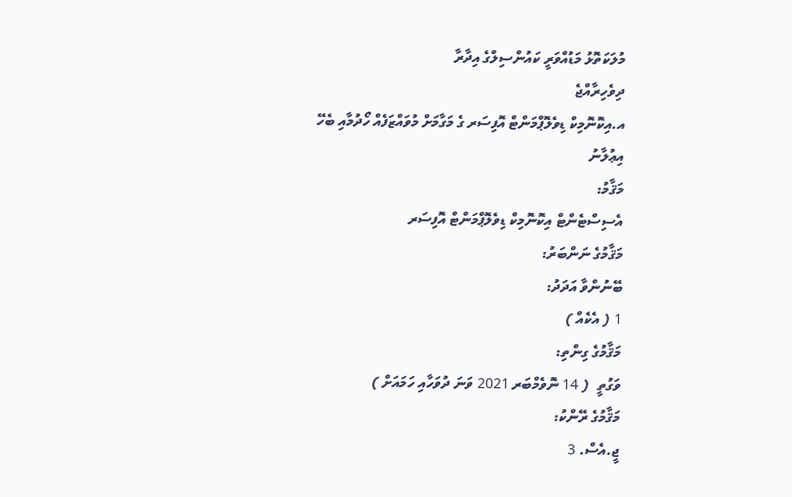މުލަކަތޮޅު މަޑުއްވަރީ ކައުންސިލްގެ އިދާރާ
ދިވެހިރާއްޖެ
އ.އިކޮނޮމިކް ޑިވެލޮޕްމަންޓް އޮފިސަރ ގެ މަގާމަށް މުވައްޒަފެއް ހޯދުމާއި ބެހޭ
އިޢުލާނު
މަޤާމު:
އެސިސްޓެންޓް އިކޮނޮމިކް ޑިވެލޮޕްމަންޓް އޮފިސަރ
މަޤާމުގެ ނަންބަރު:
ބޭނުންވާ އަދަދު:
1 ( އެކެއް )
މަޤާމުގެ ގިންތި:
ވަގުތީ  ( 14 ނޮވެމްބަރ 2021 ވަނަ ދުވަހާއި ހަމައަށް )
މަޤާމުގެ ރޭންކު:
ޖީ.އެސް. 3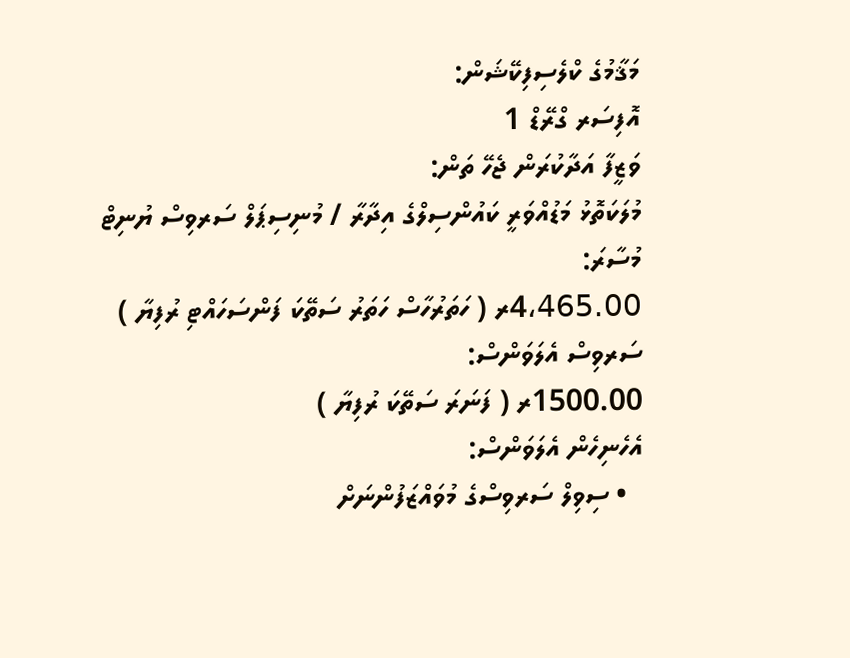މަޤާމުގެ ކްލެސިފިކޭޝަން:
އޮފިސަރ ގްރޭޑް 1
ވަޒީފާ އަދާކުރަން ޖެހޭ ތަން:
މުލަކަތޮޅު މަޑުއްވަރީ ކައުންސިލްގެ އިދާރާ / މުނިސިޕަލް ސަރވިސް ޔުނިޓް
މުސާރަ:
4،465.00ރ ( ހަތަރުހާސް ހަތަރު ސަތޭކަ ފަންސަހައްޓި ރުފިޔާ )
ސަރވިސް އެލަވަންސް:
1500.00ރ ( ފަނަރަ ސަތޭކަ ރުފިޔާ )
އެހެނިހެން އެލަވަންސް:
  • ސިވިލް ސަރވިސްގެ މުވައްޒަފުންނަށް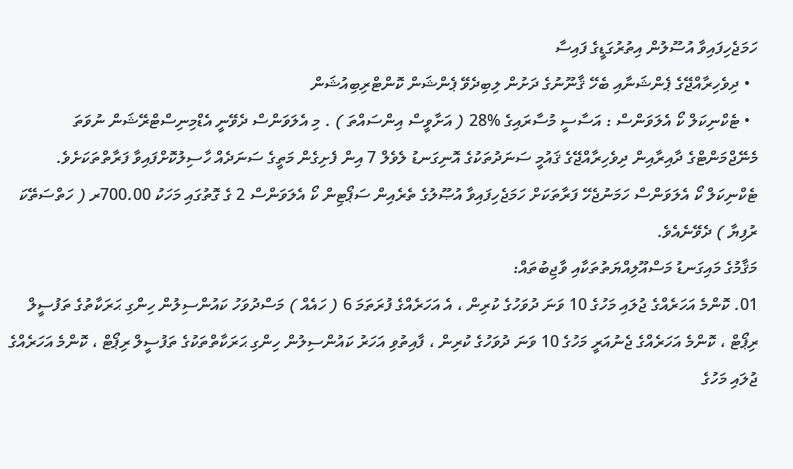ހަމަޖެހިފައިވާ އުސޫލުން އިތުރުގަޑީގެ ފައިސާ
  • ދިވެހިރާއްޖޭގެ ޕެންޝަނާއި ބެހޭ ޤާނޫނުގެ ދަށުން ލިބިދެވޭ ޕެންޝަން ކޮންޓްރިބިއުޝަން
  • ޓެކްނިކަލް ކޯ އެލަވަންސް : އަސާސީ މުސާރައިގެ %28 ( އަށާވީސް އިންސައްތަ ) . މި އެލަވަންސް ދެވޭނީ އެޑްމިނިސްޓްރޭޝަން ނުވަތަ މެނޭޖްމަންޓްގެ ދާއިރާއިން ދިވެހިރާއްޖޭގެ ޤައުމީ ސަނަދުތަކުގެ އޮނިގަނޑު ލެވެލް 7 އިން ފެށިގެން މަތީގެ ސަނަދެއް ހާސިލުކޮށްފައިވާ ފަރާތްތަކަށެވެ. ޓެކްނިކަލް ކޯ އެލަވަންސް ހަމަނުޖެހޭ ފަރާތަކަށް ހަމަޖެހިފައިވާ އުޞޫލުގެ ތެރެއިން ސަޕޯޓިން ކޯ އެލަވަންސް 2 ގެ ގޮތުގައި މަހަކު 700.00ރ ( ހަތްސަތޭކަ ރުފިޔާ ) ދެވޭނެއެވެ.
މަޤާމުގެ މައިގަނޑު މަސްއޫލިއްޔަތުތަކާއި ވާޖިބުތައް:
01. ކޮންމެ އަހަރެއްގެ ޖުލައި މަހުގެ 10 ވަނަ ދުވަހުގެ ކުރިން ، އެ އަހަރެއްގެ ފުރަތަމަ 6 ( ހައެއް ) މަސްދުވަހު ކައުންސިލުން ހިންގި ޙަރަކާތުގެ ތަފުސީލް ރިޕޯޓް ، ކޮންމެ އަހަރެއްގެ ޖެނުއަރީ މަހުގެ 10 ވަނަ ދުވަހުގެ ކުރިން ، ފާއިތުވި އަހަރު ކައުންސިލުން ހިންގި ޙަރަކާތްތަކުގެ ތަފުސީލް ރިޕޯޓް ، ކޮންމެ އަހަރެއްގެ ޖުލައި މަހުގެ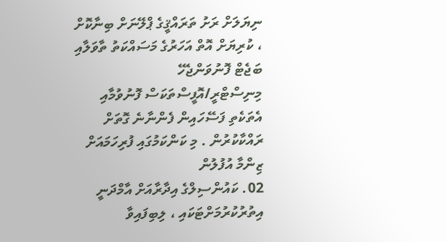ނިޔަލަށް ރަށު ތަރައްޤީގެ ޕްލޭނަށް ބިނާކޮށް ، ކުރިޔަށް އޮތް އަހަރުގެ މަސައްކަތު ތާވަލާއި ބަޖެޓް ފޮނުވަންޖެހޭ މިނިސްޓްރީ/އޮފީސްތަކަސް ފޮނުވުމާއި އެތަކެތި ފަސޭހައިން ފެންނާނެ ގޮތަށް ރައްކާކުރުން . މި ކަންކަމުގައި ފުރިހަމައަށް ޒިންމާ އުފުލުން
02. ކައުންސިލްގެ އިދާރާއަށް އާމްދަނީ އިތުރުކުރުމަށްޓަކައި ، ލިބިފައިވާ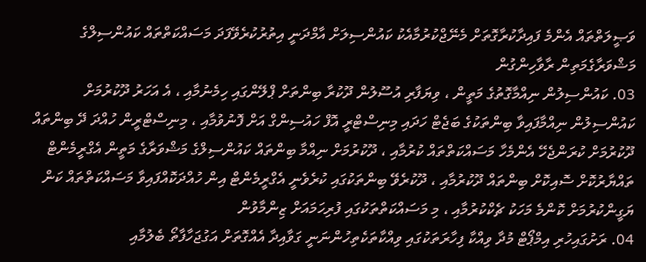ވަޞީލަތްތައް އެންމެ ފައިދާކުރާގޮތަށް މެނޭޖްކުރުމާއެކު ކައުންސިލަށް އާމްދަނީ އިތުރުކުރެވޭފަދަ މަސައްކަތްތައް ކައުންސިލްގެ މަޝްވަރާގެމަތިން ރާވާހިންގުން
03. ކައުންސިލުން ނިއްމާގޮތުގެ މަތީން ، ވިޔަފާރި އުސޫލުން ދޫކުރާ ބިންތަށް ޕްލޭންގައި ހިމެނުމާއި ، އެ އަހަރު ދޫކުރުމަށް ކައުންސިލުން ނިއްމާފައިވާ ބިންތަކުގެ ބަޖެޓް ހަދައި މިނިސްޓްރީ އޮފް ހައުސިންގް އަށް ފޮނުވުމާއި ، މިނިސްޓްރީން ހުއްދަ ދޭ ބިންތައް ދޫކުރުމަށް ކުރަންޖެހޭ އެންމެހާ މަސައްކަތްތައް ކުރުމާއި ، ދޫކުރުމަށް ނިއްމާ ބިންތައް ކައުންސިލްގެ މަޝްވަރާގެ މަތީން އެގްރީމެންޓް ތައްޔާރުކޮށް ސޮއިކޮށް ބިންތައް ދޫކުރުމާއި ، ދޫކުރެވޭ ބިންތަކުގައި ކުރެވެނީ އެގްރީމެންޓް އިން ހުއްދަކޮއްފައިވާ މަސައްކަތްތައް ކަން ޔަގީންކުރުމަށް ކޮންމެ މަހަކު ޗެކްކުރުމާއި ، މި މަސައްކަތްތަކުގައި ފުރިހަމައަށް ޒިންމާވުން
04. ރަށުގައިހުރި އިމްޕޯޓް މުދާ ވިއްކާ ފިހާރަތަކުގައި ވިއްކާތަކެތިހުންނަނީ ގަވާއިދާ އެއްގޮތަށް އަގުޖަހާފާތޯ ބެލުމާއި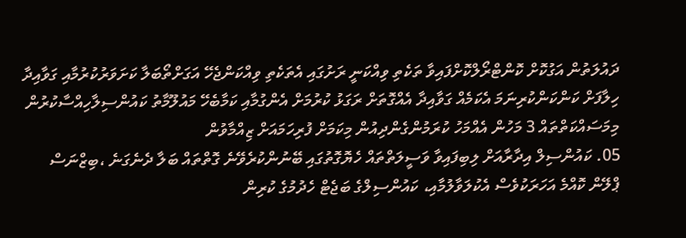ދައުލަތުން އަގުކޮށް ކޮންޓްރޯލްކޮށްފައިވާ ތަކެތި ވިއްކަނީ ރަށުގައި އެތަކެތި ވިއްކަންޖެހޭ އަގަށްތޯބަލާ ކަށަވަރުކުރުމާއި ގަވާއިދާ ހިލާފަށް ކަންކަންކުރިނަމަ އެކަމެއް ގަވާއިދާ އެއްގޮތަށް ރަގަޅު ކުރުމަށް އެންގުމާއި ކަމާބެހޭ މައުލޫމާތު ކައުންސިލާހިއްސާކުރުން މިމަސައްކަތްތައް 3 މަހުން އެއްމަހު ކުރަމުންގެންދިއުން މިކަމަށް ފުރިހަމައަށް ޒިއްމާވުން
05. ކައުންސިލް އިދާރާއަށް ލިބިފައިވާ ވަސީލަތްތައް ހެޔޮގޮތުގައި ބޭނުންކުރެވޭނެ ގޮތްތައް ބަލާ ދެނެގަނެ ،ބިޒްނަސް ޕްލޭން ކޮއްމެ އަހަރަކުވެސް އެކުލަވާލުމާއި، ކައުންސިލްގެ ބަޖެޓް ހެދުމުގެ ކުރިން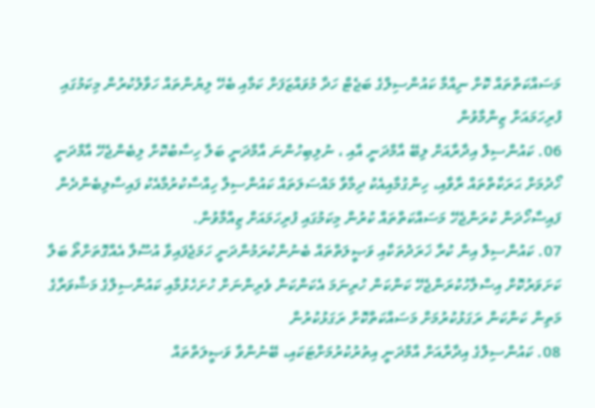މަސައްކަތްތައް ކޮށް ނިއްމާ ކައުންސިލްގެ ބަޖެޓް ހަދާ މުވައްޒަފަށް ކަމާއި ބެހޭ ލިޔުންތައް ހަވާލުކުރުން މިކަމުގައި ފުރިހަމައަށް ޒިންމާވުން
06. ކައުންސިލް އިދާރާއަށް ލިބޭ އާމްދަނީ އާއި ، ނުލިބިހުންނަ އާމްދަނީ ބަލާ ހިސާބުކޮށް ލިބެންޖެހޭ އާމްދަނީ ހޯދުމަށް ޙަރަކާތްތައް ރާވާއި، ހިންގުމާއިއެކު ދިމާވާ މައްސަލަތައް ކައުންސިލާ ހިއްސާކުރުމާއެކު ފައިސާލިބެންދެން ފައިސާހޯދަން ކުރަންޖެހޭ މަސައްކަތްތައް ކުރުން މިކަމުގައި ފުރިހަމައަށް ޒިއްމާވުން.
07. ކައުންސިލް އިން ކުރާ ޚަރަދުތަކާއި ވަޞީލަތްތައް ބެނުންކުރަމުންދަނީ ހަމަޖެފައިވާ އުސޫލާ އެއްގޮތަށްތޯ ބަލާ ކަށަވަރުކޮށް އިސްލާހުކުރަންޖެހޭ ކަންކަން ހުރިނަމަ އެކަންކަން ވެރިންނަށް ހުށަހެޅުމާއި ކައުންސިލްގެ މަޝްވަރާގެ މަތިން ކަންކަން ރަގަޅުކުރުމަށް މަސައްކަތްކޮށް ރަގަޅުކުރުން
08. ކައުންސިލްގެ އިދާރާއަށް އާމްދަނީ އިތުރުކުރުމަށްޓަކައި، ބޭނުންވާ ވަޞީލަތްތައް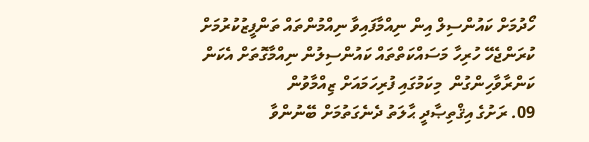ހޯދުމަށް ކައުންސިލް އިން ނިއްމާފައިވާ ނިއްމުންތައް ތަންފީޒުކުރުމަށް ކުރަންޖެހޭ ހުރިހާ މަސައްކަތްތައް ކައުންސިލުން ނިއްމާގޮތަށް އެކަން ކަންރާވާހިންގުން  މިކަމުގައި ފުރިހަމައަށް ޒިއްމާވުން
09. ރަށުގެ އިޤްތިޞާދީ ޙާލަތު ދެނެގަތުމަށް ބޭނުންވާ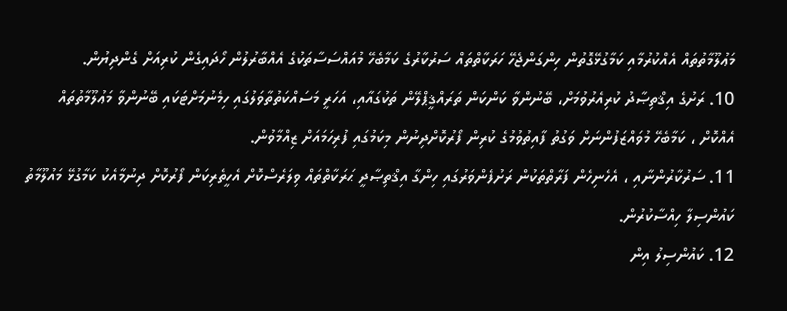މަޢުލޫމާތުތައް އެއްކުރުމާއި ކަމާގުޅޭގޮތުން ހިންގަންޖެހޭ ހަރަކާތްތައް ސަރުކާރުގެ ކަމާބެހޭ މުއައްސަސާތަކުގެ އެއްބާރުލުން ހޯދައިގެން ކުރިއަށް ގެންދިޔުން.
10. ރަށުގެ އިޤްތިޞާދު ކުރިއެރުވުމަށް، ބޭނުންވާ ކަންކަން ތަރައްޤީޕްލޭން ތަކުގައާއި، އަހަރީ މަސައްކަތުތާވަލުގައި ހިމެނުމަށްޓަކައި ބޭނުންވާ މަޢުލޫމާތުތައް އެއްކޮށް ، ކަމާބެހޭ މުވައްޒަފުންނަށް ވަގުތު ފާއިތުވުމުގެ ކުރިން ފޯރުކޮށްދިނުން މިކަމުގައި ފުރިހަމައަށް ޒިއްމާވުން.
11. ސަރުކާރުންނާއި ، އެހެނިހެން ފަރާތްތަކުން ރަށުފެންވަރުގައި ހިންގާ އިޤްތިޞާދީ ޙަރަކާތްތައް ވިލަރެސްކޮށް އެހީތެރިކަން ފޯރުކޮށް ދިނުމާއެކު ކަމާގުޅޭ މައުލޫމާތު ކައުންސިލާ ހިއްސާކުރުން.
12. ކައުންސިލު އިން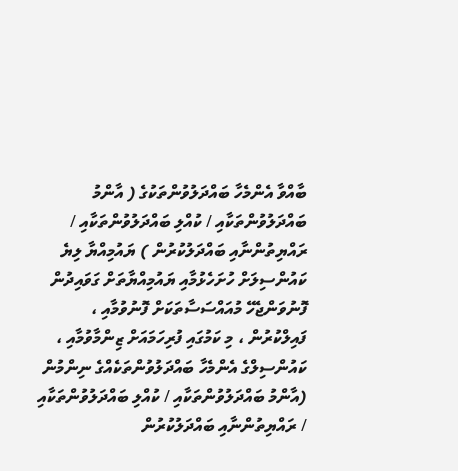ބާއްވާ އެންމެހާ ބައްދަލުވުންތަކުގެ ( އާންމު ބައްދަލުވުންތަކާއި / ކުއްލި ބައްދަލުވުންތަކާއި / ރައްޔިތުންނާއި ބައްދަލުކުރުން ) ޔައުމިއްޔާ ލިޔެ ކައުންސިލަށް ހުށަހެޅުމާއި ޔައުމިއްޔާތަށް ގަވައިދުން ފޮނުވަންޖެހޭ މުއައްސަސާތަކަށް ފޮނުވުމާއި ، ފައިލްކުރުން ، މި ކަމުގައި ފުރިހަމައަށް ޒިންމާވުމާއި ، ކައުންސިލްގެ އެންމެހާ ބައްދަލުވުންތަކެއްގެ ނިންމުން (އާންމު ބައްދަލުވުންތަކާއި / ކުއްލި ބައްދަލުވުންތަކާއި / ރައްޔިތުންނާއި ބައްދަލުކުރުން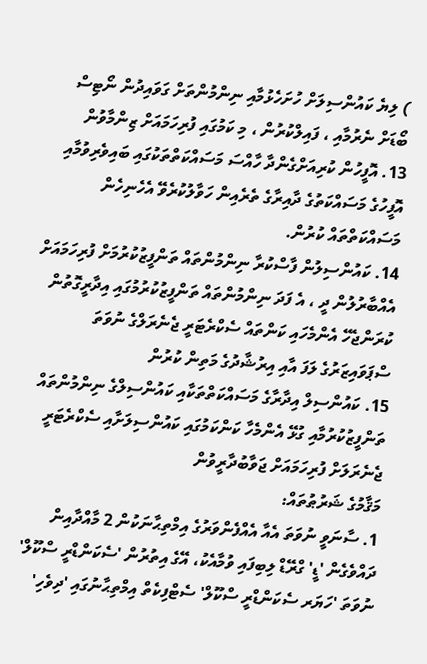) ލިޔެ ކައުންސިލަށް ހުށަހެޅުމާއި ނިންމުންތަށް ގަވައިދުން ނޯޓިސް ބޯޑަށް ނެރުމާއި ، ފައިލްކުރުން ، މި ކަމުގައި ފުރިހަމައަށް ޒިންމާވުން
13. އޮފީހުން ކުރިއަށްގެންދާ ހާއްސަ މަސައްކަތްތަކުގައި ބައިވެރިވުމާއި އޮފީހުގެ މަސައްކަތުގެ ދާއިރާގެ ތެރެއިން ހަވާލުކުރެވޭ އެހެނިހެން މަސައްކަތްތައް ކުރުން.
14. ކައުންސިލުން ފާސްކުރާ ނިންމުންތައް ތަންފީޒުކުރުމަށް ފުރިހަމައަށް އެއްބާރުލުން ދީ ، އެ ފަދަ ނިންމުންތައް ތަންފީޒުކުރުމުގައި އިދާރީގޮތުން ކުރަންޖެހޭ އެންމެހައި ކަންތައް ސެކްރެޓަރީ ޖެނެރަލްގެ ނުވަތަ ސްޕަވައިޒަރުގެ ލަފަ އާއި އިރުޝާދުގެ މަތިން ކުރުން
15. ކައުންސިލް އިދާރާގެ މަސައްކަތްތަކާއި ކައުންސިލްގެ ނިންމުންތައް ތަންފީޒުކުރުމާއި ގުޅޭ އެންމެހާ ކަންކަމުގައި ކައުންސިލަށާއި ސެކްރެޓަރީ ޖެނެރަލަށް ފުރިހަމައަށް ޖަވާބުދާރީވުން
މަޤާމުގެ ޝަރުޠުތައް:
1. ސާނަވީ ނުވަތަ އެއާ އެއްފެންވަރުގެ އިމްތިޙާނަކުން 2 މާއްދާއިން ދައްވެގެން 'ޑީ' ގްރޭޑް ލިބިފައި ވުމާއެކު، އޭގެ އިތުރުން 'ސެކަންޑްރީ ސްކޫލް' ނުވަތަ 'ހަޔަރ ސެކަންޑްރީ ސްކޫލް' ސެޓްފިކެތް އިމްތިޙާނުގައި 'ދިވެހި'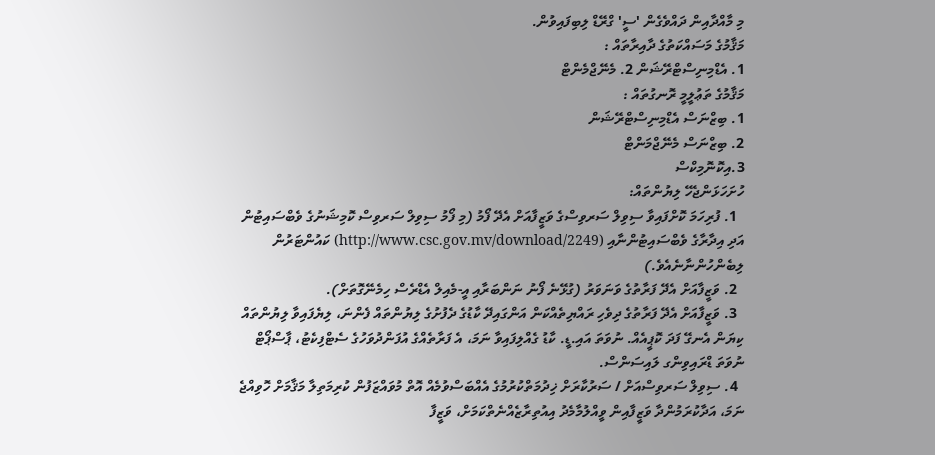މި މާއްދާއިން ދައްވެގެން 'ސީ' ގްރޭޑް ލިބިފައިވުން.
މަޤާމުގެ މަސައްކަތުގެ ދާއިރާތައް :
1. އެޑްމިނިސްޓްރޭޝަން 2. މެނޭޖްމެންޓް
މަޤާމުގެ ތަޢުލީމީ ރޮނގުތައް :
1. ބިޒްނަސް އެޑްމިނިސްޓްރޭޝަން
2. ބިޒްނަސް މެނޭޖްމަންޓް
3.އިކޮނޮމިކްސް
ހުށަހަޅަންޖެހޭ ލިޔުންތައް:
  1. ފުރިހަމަ ކޮށްފައިވާ ސިވިލް ސަރވިސްގެ ވަޒީފާއަށް އެދޭ ފޯމު (މި ފޯމު ސިވިލް ސަރވިސް ކޮމިޝަނުގެ ވެބްސައިޓުން އަދި އިދާރާގެ ވެބްސައިޓުންނާއި (http://www.csc.gov.mv/download/2249) ކައުންޓަރުން ލިބެންހުންނާނެއެވެ.)
  2. ވަޒީފާއަށް އެދޭ ފަރާތުގެ ވަނަވަރު (ގުޅޭނެ ފޯނު ނަންބަރާއި އީ-މެއިލް އެޑްރެސް ހިމެނޭގޮތަށް).
  3. ވަޒީފާއަށް އެދޭ ފަރާތުގެ ދިވެހި ރައްޔިތެއްކަން އަންގައިދޭ ކާޑުގެ ދެފުށުގެ ލިޔުންތައް ފެންނަ، ލިޔެފައިވާ ލިޔުންތައް ކިޔަން އެނގޭ ފަދަ ކޮޕީއެއް. ނުވަތަ އައި.ޑީ. ކާޑު ގެއްލިފައިވާ ނަމަ، އެ ފަރާތެއްގެ އުފަންދުވަހުގެ ސެޓްފިކެޓު، ޕާސްޕޯޓް ނުވަތަ ޑްރައިވިންގ ލައިސަންސް.
  4. ސިވިލް ސަރވިސްއަށް / ސަރުކާރަށް ޚިދުމަތްކުރުމުގެ އެއްބަސްވުމެއް އޮތް މުވައްޒަފުން ކުރިމަތިލާ މަޤާމަށް ހޮވިއްޖެ ނަމަ، އަދާކުރަމުންދާ ވަޒީފާއިން ވީއްލުމާމެދު އިއުތިރާޒެއްނެތްކަމަށް، ވަޒީފާ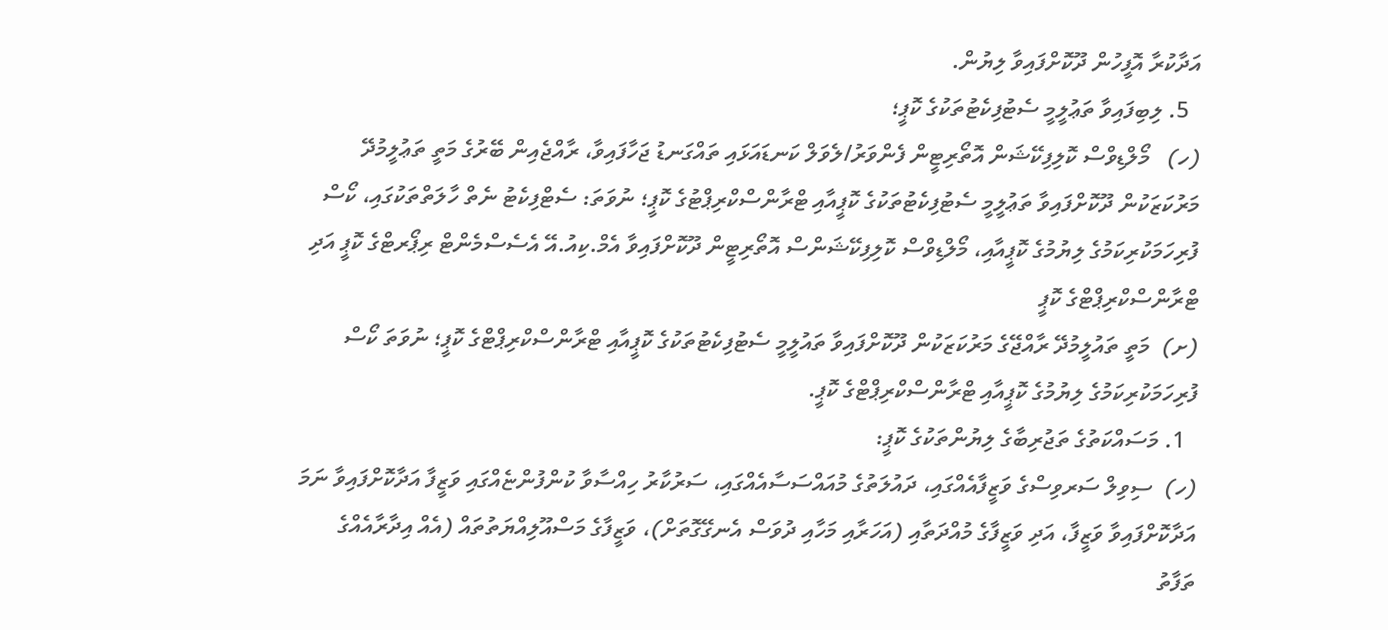އަދާކުރާ އޮފީހުން ދޫކޮށްފައިވާ ލިޔުން.
  5. ލިބިފައިވާ ތަޢުލީމީ ސެޓުފިކެޓުތަކުގެ ކޮޕީ؛
(ހ)   މޯލްޑިވްސް ކޮލިފިކޭޝަން އޮތޯރިޓީން ފެންވަރު/ލެވަލް ކަނޑައަޅައި ތައްގަނޑު ޖަހާފައިވާ، ރާއްޖެއިން ބޭރުގެ މަތީ ތަޢުލީމުދޭ މަރުކަޒަކުން ދޫކޮށްފައިވާ ތަޢުލީމީ ސެޓުފިކެޓުތަކުގެ ކޮޕީއާއި ޓްރާންސްކްރިޕްޓުގެ ކޮޕީ؛ ނުވަތަ: ސެޓްފިކެޓު ނެތް ހާލަތްތަކުގައި، ކޯސް ފުރިހަމަކުރިކަމުގެ ލިޔުމުގެ ކޮޕީއާއި، މޯލްޑިވްސް ކޮލިފިކޭޝަންސް އޮތޯރިޓީން ދޫކޮށްފައިވާ އެމް.ކިއު.އޭ އެސެސްމެންޓް ރިޕޯރޓްގެ ކޮޕީ އަދި ޓްރާންސްކްރިޕްޓްގެ ކޮޕީ
(ށ)  މަތީ ތައުލީމުދޭ ރާއްޖޭގެ މަރުކަޒަކުން ދޫކޮށްފައިވާ ތައުލީމީ ސެޓުފިކެޓުތަކުގެ ކޮޕީއާއި ޓްރާންސްކްރިޕްޓްގެ ކޮޕީ؛ ނުވަތަ ކޯސް ފުރިހަމަކުރިކަމުގެ ލިޔުމުގެ ކޮޕީއާއި ޓްރާންސްކްރިޕްޓްގެ ކޮޕީ.
  1. މަސައްކަތުގެ ތަޖުރިބާގެ ލިޔުންތަކުގެ ކޮޕީ:
(ހ)  ސިވިލް ސަރވިސްގެ ވަޒީފާއެއްގައި، ދައުލަތުގެ މުއައްސަސާއެއްގައި، ސަރުކާރު ހިއްސާވާ ކުންފުންޏެއްގައި ވަޒީފާ އަދާކޮށްފައިވާ ނަމަ އަދާކޮށްފައިވާ ވަޒީފާ، އަދި ވަޒީފާގެ މުއްދަތާއި (އަހަރާއި މަހާއި ދުވަސް އެނގޭގޮތަށް)، ވަޒީފާގެ މަސްއޫލިއްޔަތުތައް (އެއް އިދާރާއެއްގެ ތަފާތު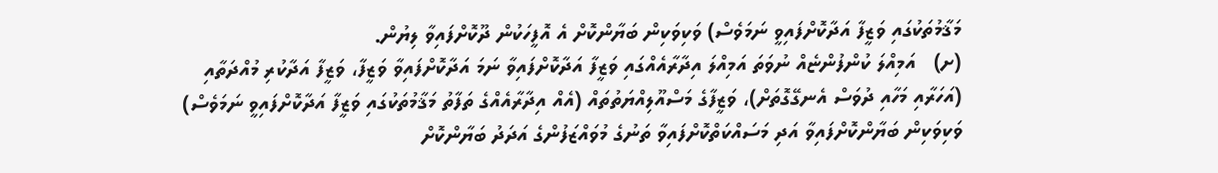މަޤާމުތަކުގައި ވަޒީފާ އަދާކޮށްފައިވީ ނަމަވެސް) ވަކިވަކިން ބަޔާންކޮށް އެ އޮފީހަކުން ދޫކޮށްފައިވާ ލިޔުން.
(ށ)   އަމިއްލަ ކުންފުންޏެއް ނުވަތަ އަމިއްލަ އިދާރާއެއްގައި ވަޒީފާ އަދާކޮށްފައިވާ ނަމަ އަދާކޮށްފައިވާ ވަޒީފާ، ވަޒީފާ އަދާކުރި މުއްދަތާއި (އަހަރާއި މަހާއި ދުވަސް އެނގޭގޮތަށް)، ވަޒީފާގެ މަސްއޫލިއްޔަތުތައް (އެއް އިދާރާއެއްގެ ތަފާތު މަޤާމުތަކުގައި ވަޒީފާ އަދާކޮށްފައިވީ ނަމަވެސް) ވަކިވަކިން ބަޔާންކޮށްފައިވާ އަދި މަސައްކަތްކޮށްފައިވާ ތަނުގެ މުވައްޒަފުންގެ އަދަދު ބަޔާންކޮށް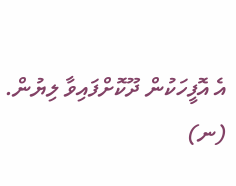އެ އޮފީހަކުން ދޫކޮށްފައިވާ ލިޔުން.
(ނ)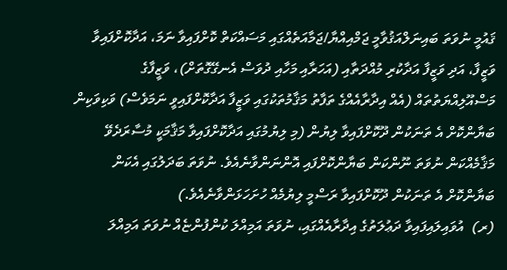ޤައުމީ ނުވަތަ ބައިނަލްއަޤުވާމީ ޖަމްއިއްޔާ/ޖަމާއަތެއްގައި މަސައްކަތް ކޮށްފައިވާ ނަމަ، އަދާކޮށްފައިވާ ވަޒީފާ، އަދި ވަޒީފާ އަދާކުރި މުއްދަތާއި (އަހަރާއި މަހާއި ދުވަސް އެނގޭގޮތަށް)، ވަޒީފާގެ މަސްއޫލިއްޔަތުތައް (އެއް އިދާރާއެއްގެ ތަފާތު މަޤާމުތަކުގައި ވަޒީފާ އަދާކޮށްފައިވީ ނަމަވެސް) ވަކިވަކިން ބަޔާންކޮށް އެ ތަނަކުން ދޫކޮށްފައިވާ ލިޔުން (މި ލިޔުމުގައި އަދާކޮށްފައިވާ މަޤާމަކީ މުސާރަދެވޭ މަޤާމެއްކަން ނުވަތަ ނޫންކަން ބަޔާންކޮށްފައި އޮންނަންވާނެއެވެ. ނުވަތަ ބަދަލުގައި އެކަން ބަޔާންކޮށް އެ ތަނަކުން ދޫކޮށްފައިވާ ރަސްމީ ލިޔުމެއް ހުށަހަޅަންވާނެއެވެ.)
(ރ)  އުވައިލައިފައިވާ ދަޢުލަތުގެ އިދާރާއެއްގައި، ނުވަތަ އަމިއްލަ ކުންފުންޏެއް ނުވަތަ އަމިއްލަ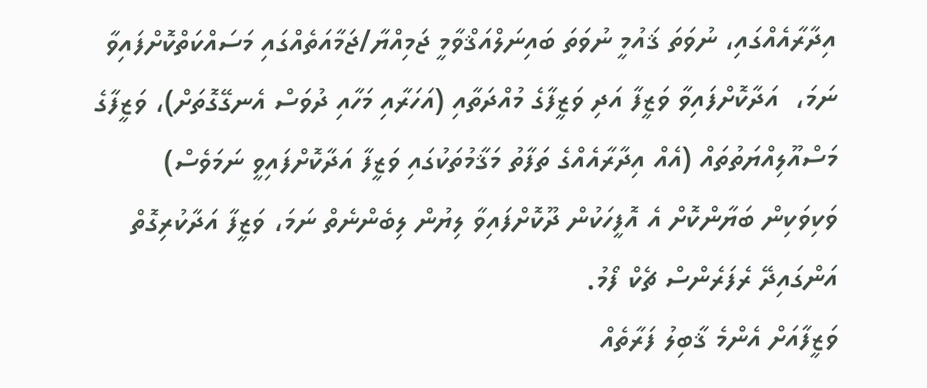އިދާރާއެއްގައި، ނުވަތަ ޤައުމީ ނުވަތަ ބައިނަލްއަޤްވާމީ ޖަމިއްޔާ/ޖަމާއަތެއްގައި މަސައްކަތްކޮށްފައިވާ ނަމަ،  އަދާކޮށްފައިވާ ވަޒީފާ އަދި ވަޒީފާގެ މުއްދަތާއި (އަހަރާއި މަހާއި ދުވަސް އެނގޭގޮތަށް)، ވަޒީފާގެ މަސްއޫލިއްޔަތުތައް (އެއް އިދާރާއެއްގެ ތަފާތު މަޤާމުތަކުގައި ވަޒީފާ އަދާކޮށްފައިވީ ނަމަވެސް) ވަކިވަކިން ބަޔާންކޮށް އެ އޮފީހަކުން ދޫކޮށްފައިވާ ލިޔުން ލިބެންނެތް ނަމަ، ވަޒީފާ އަދާކުރިގޮތް އަންގައިދޭ ރެފަރެންސް ޗެކް ފޯމު.
ވަޒީފާއަށް އެންމެ ޤާބިލު ފަރާތެއް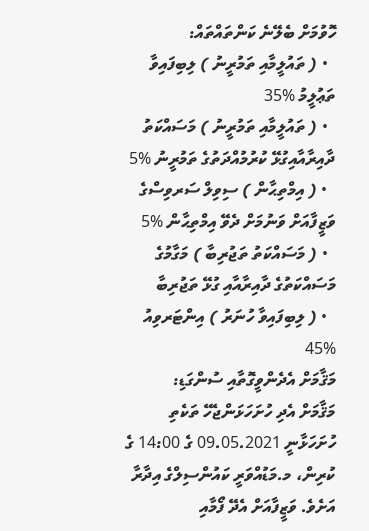ހޮވުމަށް ބެލޭނެ ކަންތައްތައް:
  • ( ތައުލީމާއި ތަމުރީނު ) ލިބިފައިވާ ތަޢުލީމު %35
  • ( ތައުލީމާއި ތަމުރީނު ) މަސައްކަތު ދާއިރާއާއިގުޅޭ ކުރުމުއްދަތުގެ ތަމުރީނު %5
  • ( އިމްތިޙާން ) ސިވިލް ސަރވިސްގެ ވަޒީފާއަށް ވަނުމަށް ދެވޭ އިމްތިޙާން %5
  • ( މަސައްކަތު ތަޖުރިބާ ) މަގާމުގެ މަސައްކަތުގެ ދާއިރާއާއި ގުޅޭ ތަޖުރިބާ
  • ( ލިބިފައިވާ ހުނަރު ) އިންޓަރވިއު %45
މަޤާމަށް އެދެންވީގޮތާއި ސުންގަޑި:
މަޤާމަށް އެދި ހުށަހަޅަންޖެހޭ ތަކެތި ހުށަހަޅާނީ 09.05.2021 ގެ 14:00 ގެ ކުރިން، މ.މަޑުއްވަރީ ކައުންސިލްގެ އިދާރާ އަށެވެ. ވަޒީފާއަށް އެދޭ ފޯމާއި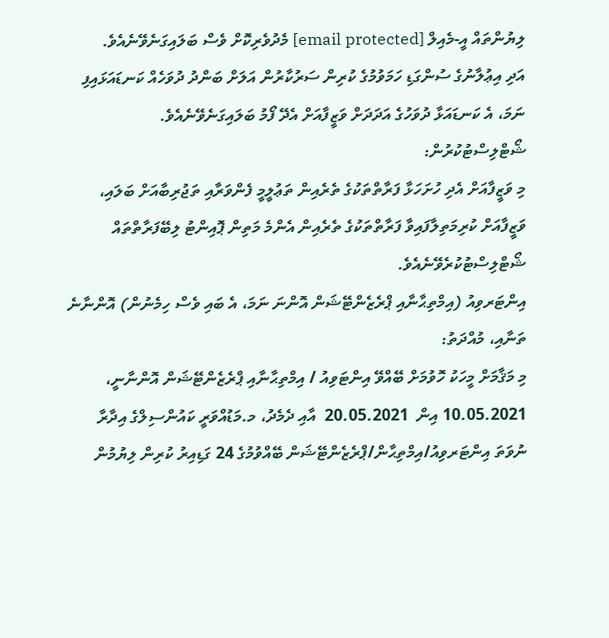ލިޔުންތައް އީ-މެއިލް [email protected] މެދުވެރިކޮށް ވެސް ބަލައިގަނެވޭނެއެވެ.
އަދި އިޢުލާނުގެ ސުންގަޑި ހަމަވުމުގެ ކުރިން ސަރުކާރުން އަލަށް ބަންދު ދުވަހެއް ކަނޑައަޅައިފި ނަމަ، އެ ކަނޑައަޅާ ދުވަހުގެ އަދަދަށް ވަޒީފާއަށް އެދޭ ފޯމު ބަލައިގަނެވޭނެއެވެ.
ޝޯޓްލިސްޓުކުރުން:
މި ވަޒީފާއަށް އެދި ހުށަހަޅާ ފަރާތްތަކުގެ ތެރެއިން ތަޢުލީމީ ފެންވަރާއި ތަޖުރިބާއަށް ބަލައި، ވަޒީފާއަށް ކުރިމަތިލާފައިވާ ފަރާތްތަކުގެ ތެރެއިން އެންމެ މަތިން ޕޮއިންޓު ލިބޭފަރާތްތައް ޝޯޓްލިސްޓުކުރެވޭނެއެވެ.
އިންޓަރވިއު (އިމްތިޙާނާއި ޕްރެޒެންޓޭޝަން އޮންނަ ނަމަ، އެ ބައި ވެސް ހިމެނުން) އޮންނާނެ ތަނާއި، މުއްދަތު:
މި މަޤާމަށް މީހަކު ހޮވުމަށް ބޭއްވޭ އިންޓަވިއު / އިމްތިޙާނާއި ޕްރެޒެންޓޭޝަން އޮންނާނީ، 10.05.2021 އިން  20.05.2021  އާއި ދެމެދު، މ.މަޑުއްވަރީ ކައުންސިލްގެ އިދާރާ ނުވަތަ އިންޓަރވިއު/އިމްތިޙާން/ޕްރެޒެންޓޭޝަން ބޭއްވުމުގެ 24 ގަޑިއިރު ކުރިން ލިޔުމުން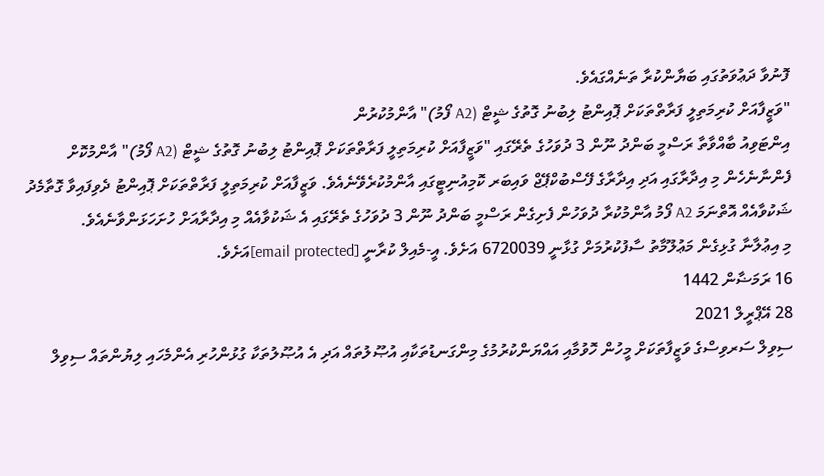ފޮނުވާ ދަޢުވަތުގައި ބަޔާންކުރާ ތަނެއްގައެވެ.
"ވަޒީފާއަށް ކުރިމަތިލީ ފަރާތްތަކަށް ޕޮއިންޓު ލިބުނު ގޮތުގެ ޝީޓް (A2 ފޯމު)" އާންމުކުރުން
އިންޓަވިއު ބާއްވާތާ ރަސްމީ ބަންދު ނޫން 3 ދުވަހުގެ ތެރޭގައި "ވަޒީފާއަށް ކުރިމަތިލީ ފަރާތްތަކަށް ޕޮއިންޓު ލިބުނު ގޮތުގެ ޝީޓް (A2 ފޯމު)" އާންމުކޮށް ފެންނާނެހެން މި އިދާރާގައި އަދި އިދާރާގެ ފޭސްބުކްޕޭޖް ވައިބަރ ކޮމިއުނިޓީގައި އާންމުކުރެވޭނެއެވެ. ވަޒީފާއަށް ކުރިމަތިލީ ފަރާތްތަކަށް ޕޮއިންޓު ދެވިފައިވާ ގޮތާމެދު ޝަކުވާއެއް އޮތްނަމަ A2 ފޯމު އާންމުކުރާ ދުވަހުން ފެށިގެން ރަސްމީ ބަންދު ނޫން 3 ދުވަހުގެ ތެރޭގައި އެ ޝަކުވާއެއް މި އިދާރާއަށް ހުށަހަޅަންވާނެއެވެ.
މި އިޢުލާނާ ގުޅިގެން މަޢުލޫމާތު ސާފުކުރުމަށް ގުޅާނީ 6720039 އަށެވެ. އީ-މެއިލް ކުރާނީ [email protected]އަށެވެ.
16 ރަމަޟާން 1442
28 އޭޕްރީލް 2021
ސިވިލް ސަރވިސްގެ ވަޒީފާތަކަށް މީހުން ހޮވުމާއި އައްޔަންކުރުމުގެ މިންގަނޑުތަކާއި އުޞޫލުތައް އަދި އެ އުޞޫލުތަކާ ގުޅުންހުރި އެންމެހައި ލިޔުންތައް ސިވިލް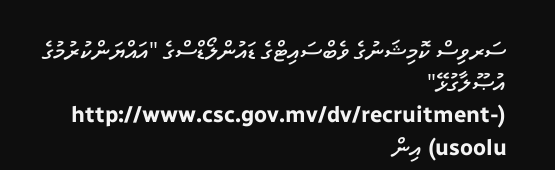ސަރވިސް ކޮމިޝަނުގެ ވެބްސައިޓްގެ ޑައުންލޯޑްސްގެ "އައްޔަންކުރުމުގެ އުޞޫލާގުޅޭ" (http://www.csc.gov.mv/dv/recruitment-usoolu) އިން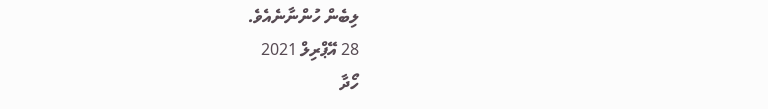ލިބެން ހުންނާނެއެވެ.
28 އޭޕްރިލް 2021
ހޯދާ